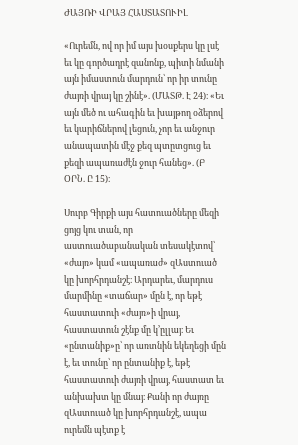ԺԱՅՌԻ ՎՐԱՅ ՀԱՍՏԱՏՈՒԻԼ

«Ուրեմն, ով որ իմ այս խօսքերս կը լսէ եւ կը գործադրէ զանոնք, պիտի նմանի այն իմաստուն մարդուն՝ որ իր տունը ժայռի վրայ կը շինէ». (ՄԱՏԹ. Է 24)։ «Եւ այն մեծ ու ահագին եւ խայթող օձերով եւ կարիճներով լեցուն, չոր եւ անջուր անապատին մէջ քեզ պտըտցուց եւ քեզի ապառաժէն ջուր հանեց». (Բ ՕՐՆ. Ը 15)։

Սուրբ Գիրքի այս հատուածները մեզի ցոյց կու տան, որ աստուածաբանական տեսակէտով՝ «ժայռ» կամ «ապառաժ» զԱստուած կը խորհրդանշէ։ Արդարեւ, մարդուս մարմինը «տաճար» մըն է, որ եթէ հաստատուի «ժայռ»ի վրայ, հաստատուն շէնք մը կ՚ըլլայ։ Եւ «ընտանիք»ը՝ որ առտնին եկեղեցի մըն է, եւ տունը՝ որ ընտանիք է, եթէ հաստատուի ժայռի վրայ, հաստատ եւ անխախտ կը մնայ։ Քանի որ ժայռը զԱստուած կը խորհրդանշէ, ապա ուրեմն պէտք է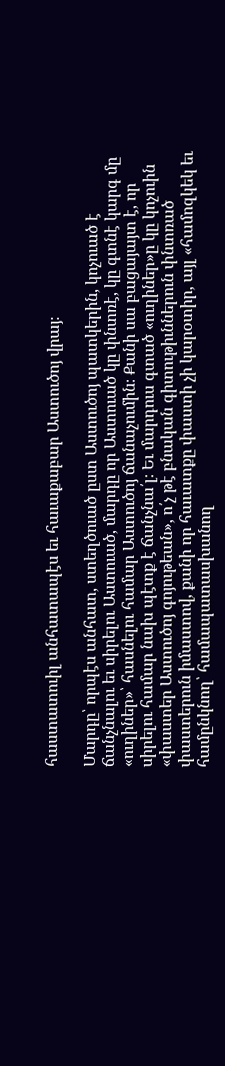հաստատուիլ անհատապէս եւ հաւաքաբար Աստուծոյ վրայ։

Մարդը՝ որպէս անհատ, ստեղծուած ըստ Աստուծոյ պատկերին, կոչուած է ճանչնալու եւ սիրելու Աստուած, մարդը որ Աստուած կը փնտռէ, կը գտնէ կարգ մը «ուղիներ»՝ հասնելու համար Աստուծոյ ճանաչումին։ Քանի սա բացայայտ է, որ սիրելու համար նախ պէտք է ճանչնա՛լ։ Եւ մարդուս գտած «ուղիներ»ը կը կոչուին «փաստեր Աստուծոյ գոյութեան», ո՛չ թէ բնական գիտութիւններուն փնտռած փաստերուն իմաստով, քանի որ հաւատքը փաստի չի կարօտիր, այլ «համոզկեկ եւ համընկնող՝ համապատասխանող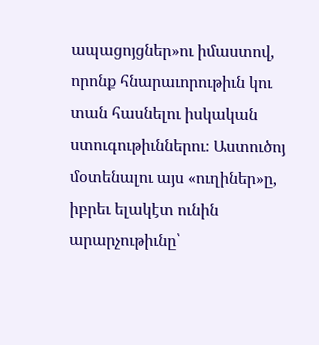ապացոյցներ»ու իմաստով, որոնք հնարաւորութիւն կու տան հասնելու իսկական ստուգութիւններու։ Աստուծոյ մօտենալու այս «ուղիներ»ը, իբրեւ ելակէտ ունին արարչութիւնը՝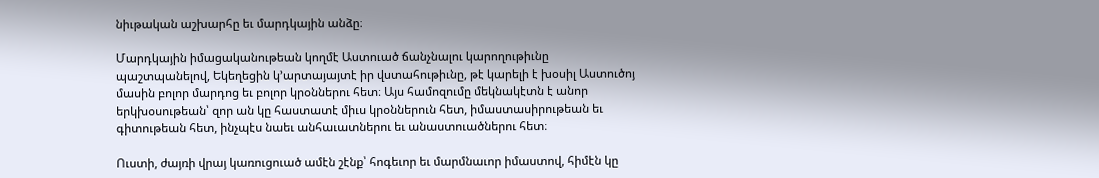նիւթական աշխարհը եւ մարդկային անձը։

Մարդկային իմացականութեան կողմէ Աստուած ճանչնալու կարողութիւնը պաշտպանելով, Եկեղեցին կ՚արտայայտէ իր վստահութիւնը, թէ կարելի է խօսիլ Աստուծոյ մասին բոլոր մարդոց եւ բոլոր կրօններու հետ։ Այս համոզումը մեկնակէտն է անոր երկխօսութեան՝ զոր ան կը հաստատէ միւս կրօններուն հետ, իմաստասիրութեան եւ գիտութեան հետ, ինչպէս նաեւ անհաւատներու եւ անաստուածներու հետ։

Ուստի, ժայռի վրայ կառուցուած ամէն շէնք՝ հոգեւոր եւ մարմնաւոր իմաստով, հիմէն կը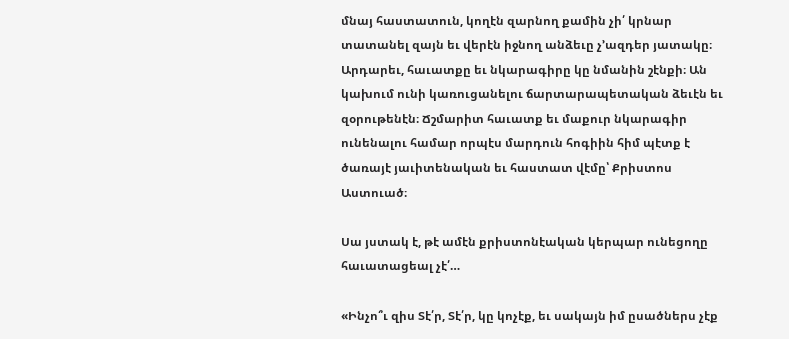մնայ հաստատուն, կողէն զարնող քամին չի՛ կրնար տատանել զայն եւ վերէն իջնող անձեւը չ՚ազդեր յատակը։ Արդարեւ, հաւատքը եւ նկարագիրը կը նմանին շէնքի։ Ան կախում ունի կառուցանելու ճարտարապետական ձեւէն եւ զօրութենէն։ Ճշմարիտ հաւատք եւ մաքուր նկարագիր ունենալու համար որպէս մարդուն հոգիին հիմ պէտք է ծառայէ յաւիտենական եւ հաստատ վէմը՝ Քրիստոս Աստուած։

Սա յստակ է, թէ ամէն քրիստոնէական կերպար ունեցողը հաւատացեալ չէ՛…

«Ինչո՞ւ զիս Տէ՛ր, Տէ՛ր, կը կոչէք, եւ սակայն իմ ըսածներս չէք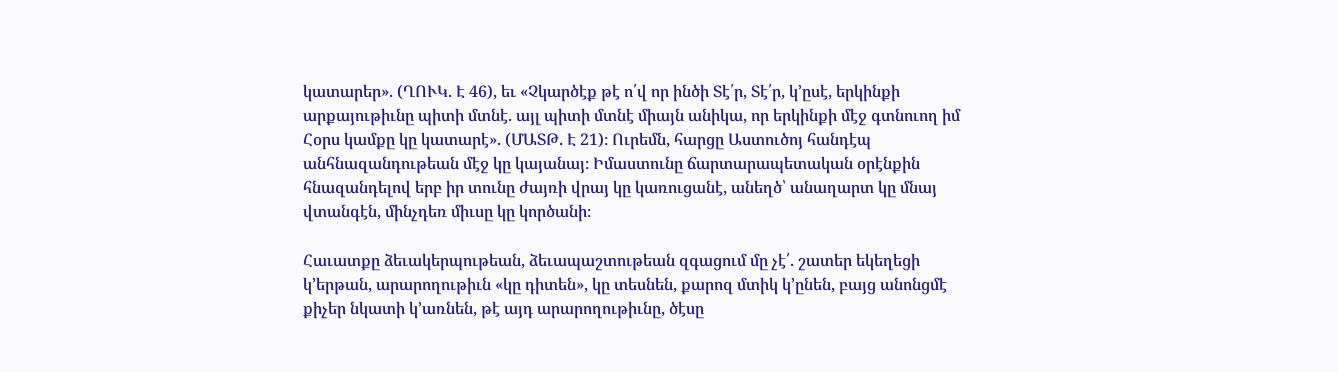կատարեր». (ՂՈՒԿ. Է 46), եւ «Չկարծէք թէ ո՛վ որ ինծի Տէ՛ր, Տէ՛ր, կ՚ըսէ, երկինքի արքայութիւնը պիտի մտնէ. այլ պիտի մտնէ միայն անիկա, որ երկինքի մէջ գտնուող իմ Հօրս կամքը կը կատարէ». (ՄԱՏԹ. Է 21)։ Ուրեմն, հարցը Աստուծոյ հանդէպ անհնազանդութեան մէջ կը կայանայ։ Իմաստունը ճարտարապետական օրէնքին հնազանդելով երբ իր տունը ժայռի վրայ կը կառուցանէ, անեղծ՝ անաղարտ կը մնայ վտանգէն, մինչդեռ միւսը կը կործանի։

Հաւատքը ձեւակերպութեան, ձեւապաշտութեան զգացում մը չէ՛. շատեր եկեղեցի կ՚երթան, արարողութիւն «կը դիտեն», կը տեսնեն, քարոզ մտիկ կ՚ընեն, բայց անոնցմէ քիչեր նկատի կ՚առնեն, թէ այդ արարողութիւնը, ծէսը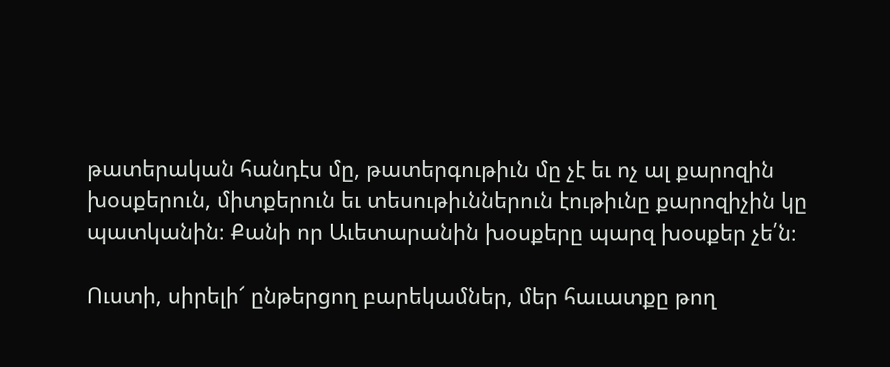թատերական հանդէս մը, թատերգութիւն մը չէ եւ ոչ ալ քարոզին խօսքերուն, միտքերուն եւ տեսութիւններուն էութիւնը քարոզիչին կը պատկանին։ Քանի որ Աւետարանին խօսքերը պարզ խօսքեր չե՛ն։

Ուստի, սիրելի՜ ընթերցող բարեկամներ, մեր հաւատքը թող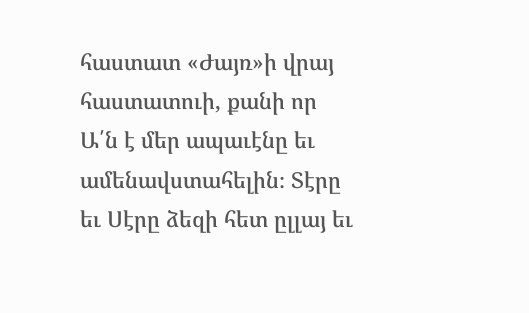հաստատ «Ժայռ»ի վրայ հաստատուի, քանի որ Ա՛ն է մեր ապաւէնը եւ ամենավստահելին։ Տէրը եւ Սէրը ձեզի հետ ըլլայ եւ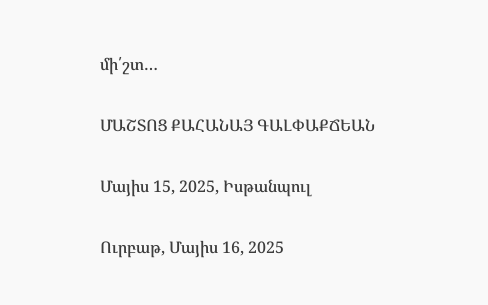մի՛շտ…

ՄԱՇՏՈՑ ՔԱՀԱՆԱՅ ԳԱԼՓԱՔՃԵԱՆ

Մայիս 15, 2025, Իսթանպուլ

Ուրբաթ, Մայիս 16, 2025